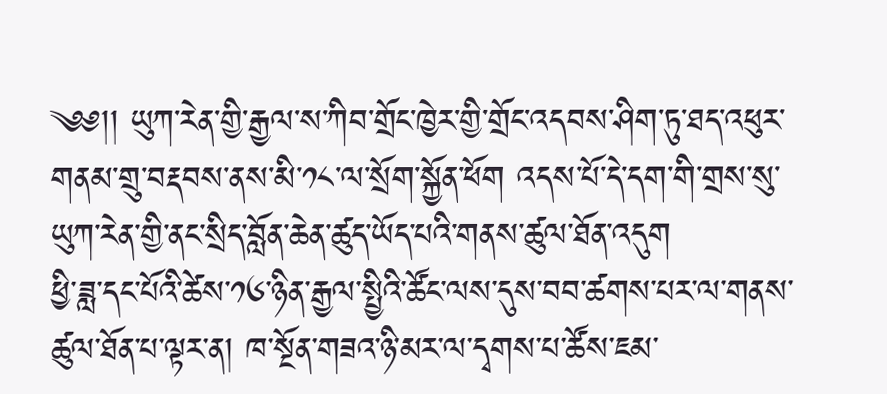༄༅།། ཡུཀ་རེན་གྱི་རྒྱལ་ས་ཀིབ་གྲོང་ཁྱེར་གྱི་གྲོང་འདབས་ཤིག་ཏུ་ཐད་འཕུར་གནམ་གྲུ་བརྡབས་ནས་མི་༡༨་ལ་སྲོག་སྐྱོན་ཕོག འདས་པོ་དེ་དག་གི་གྲས་སུ་ཡུཀ་རེན་གྱི་ནང་སྲིད་བློན་ཆེན་ཚུད་ཡོད་པའི་གནས་ཚུལ་ཐོན་འདུག
ཕྱི་ཟླ་དང་པོའི་ཚེས་༡༦་ཉིན་རྒྱལ་སྤྱིའི་ཚོང་ལས་དུས་བབ་ཚགས་པར་ལ་གནས་ཚུལ་ཐོན་པ་ལྟར་ན། ཁ་སྔོན་གཟའ་ཉི་མར་ལ་དྭགས་པ་ཚོས་ཇམ་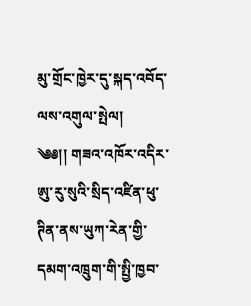མུ་གྲོང་ཁྱེར་དུ་སྐད་འབོད་ལས་འགུལ་སྤེལ།
༄༅།། གཟའ་འཁོར་འདིར་ཨུ་རུ་སུའི་སྲིད་འཛིན་ཕུ་ཊིན་ནས་ཡུཀ་རེན་གྱི་དམག་འཁྲུག་གི་སྤྱི་ཁྱབ་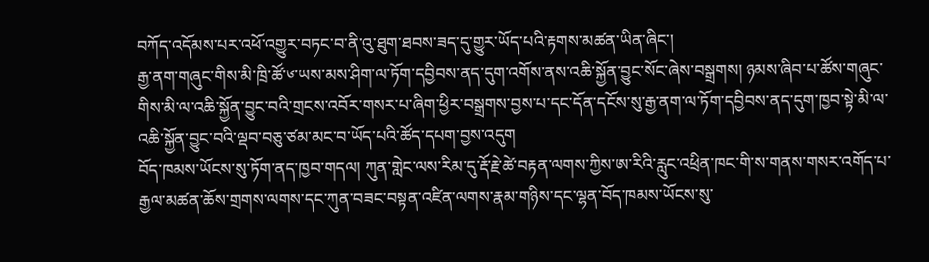བཀོད་འདོམས་པར་འཕོ་འགྱུར་བཏང་བ་ནི་འུ་ཐུག་ཐབས་ཟད་དུ་གྱུར་ཡོད་པའི་རྟགས་མཚན་ཡིན་ཞིང་།
རྒྱ་ནག་གཞུང་གིས་མི་ཁྲི་ཚོ་༦་ཡས་མས་ཤིག་ལ་ཏོག་དབྱིབས་ནད་དུག་འགོས་ནས་འཆི་སྐྱོན་བྱུང་སོང་ཞེས་བསྒྲགས། ཉམས་ཞིབ་པ་ཚོས་གཞུང་གིས་མི་ལ་འཆི་སྐྱོན་བྱུང་བའི་གྲངས་འབོར་གསར་པ་ཞིག་ཕྱིར་བསྒྲགས་བྱས་པ་དང་དོན་དངོས་སུ་རྒྱ་ནག་ལ་ཏོག་དབྱིབས་ནད་དུག་ཁྱབ་སྟེ་མི་ལ་འཆི་སྐྱོན་བྱུང་བའི་ལྡབ་བཅུ་ཙམ་མང་བ་ཡོད་པའི་ཚོད་དཔག་བྱས་འདུག
བོད་ཁམས་ཡོངས་སུ་ཏོག་ནད་ཁྱབ་གདལ། ཀུན་གླེང་ལས་རིམ་དུ་རྡོ་རྗེ་ཚེ་བརྟན་ལགས་ཀྱིས་ཨ་རིའི་རླུང་འཕྲིན་ཁང་གི་ས་གནས་གསར་འགོད་པ་རྒྱལ་མཚན་ཆོས་གྲགས་ལགས་དང་ཀུན་བཟང་བསྟན་འཛིན་ལགས་རྣམ་གཉིས་དང་ལྷན་བོད་ཁམས་ཡོངས་སུ་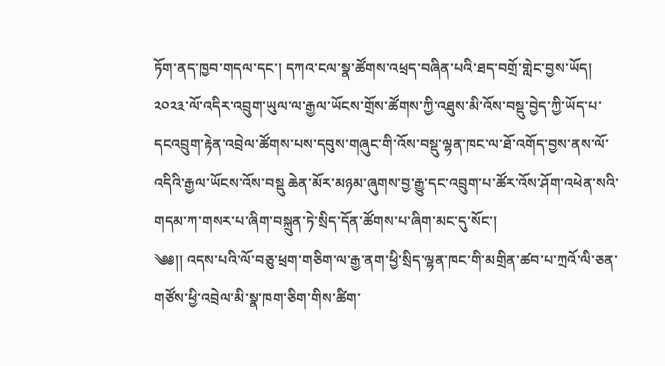ཏོག་ནད་ཁྱབ་གདལ་དང་། དཀའ་ངལ་སྣ་ཚོགས་འཕྲད་བཞིན་པའི་ཐད་བགྲོ་གླེང་བྱས་ཡོད།
༢༠༢༣་ལོ་འདིར་འབྲུག་ཡུལ་ལ་རྒྱལ་ཡོངས་གྲོས་ཚོགས་ཀྱི་འཐུས་མི་འོས་བསྡུ་བྱེད་ཀྱི་ཡོད་པ་དངའབྲུག་རྟེན་འབྲེལ་ཚོགས་པས་དབུས་གཞུང་གི་འོས་བསྡུ་ལྷན་ཁང་ལ་ཐོ་འགོད་བྱས་ནས་ལོ་འདིའི་རྒྱལ་ཡོངས་འོས་བསྡུ ཆེན་མོར་མཉམ་ཞུགས་བྱ་རྒྱུ་དང་འབྲུག་པ་ཚོར་འོས་ཤོག་འཕེན་སའི་གདམ་ཀ་གསར་པ་ཞིག་བསྐྲུན་ཏེ་སྲིད་དོན་ཚོགས་པ་ཞིག་མང་དུ་སོང་།
༄༅།། འདས་པའི་ལོ་བཅུ་ཕྲག་གཅིག་ལ་རྒྱ་ནག་ཕྱི་སྲིད་ལྷན་ཁང་གི་མགྲིན་ཚབ་པ་ཀྲའོ་ལི་ཅན་གཙོས་ཕྱི་འབྲེལ་མི་སྣ་ཁག་ཅིག་གིས་ཚིག་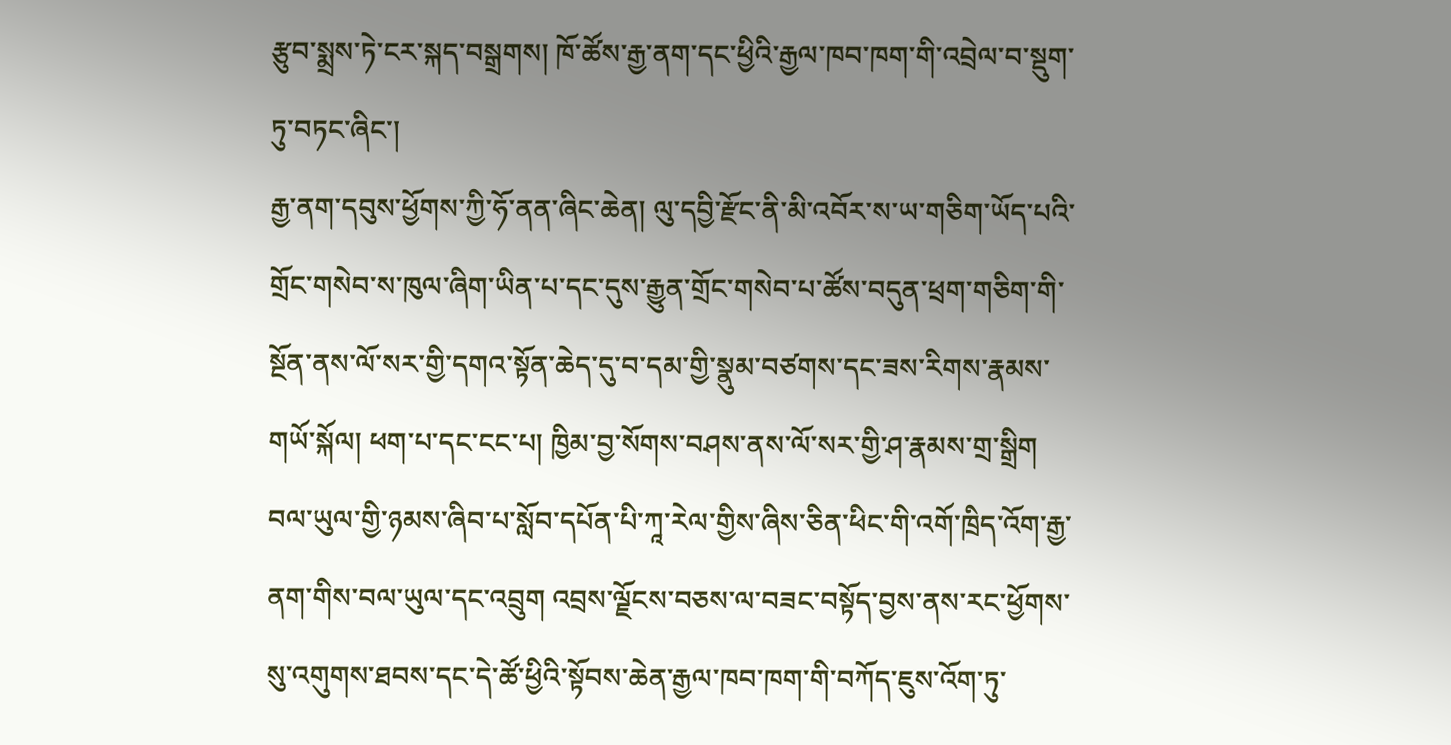རྩུབ་སྨྲས་ཏེ་ངར་སྐད་བསྒྲགས། ཁོ་ཚོས་རྒྱ་ནག་དང་ཕྱིའི་རྒྱལ་ཁབ་ཁག་གི་འབྲེལ་བ་སྡུག་ཏུ་བཏང་ཞིང་།
རྒྱ་ནག་དབུས་ཕྱོགས་ཀྱི་ཧོ་ནན་ཞིང་ཆེན། ལུ་དབྱི་རྫོང་ནི་མི་འབོར་ས་ཡ་གཅིག་ཡོད་པའི་གྲོང་གསེབ་ས་ཁུལ་ཞིག་ཡིན་པ་དང་དུས་རྒྱུན་གྲོང་གསེབ་པ་ཚོས་བདུན་ཕྲག་གཅིག་གི་སྔོན་ནས་ལོ་སར་གྱི་དགའ་སྟོན་ཆེད་དུ་བ་དམ་གྱི་སྣུམ་བཙགས་དང་ཟས་རིགས་རྣམས་གཡོ་སྐོལ། ཕག་པ་དང་ངང་པ། ཁྱིམ་བྱ་སོགས་བཤས་ནས་ལོ་སར་གྱི་ཤ་རྣམས་གྲ་སྒྲིག
བལ་ཡུལ་གྱི་ཉམས་ཞིབ་པ་སློབ་དཔོན་པི་ཀཱ་རེལ་གྱིས་ཞིས་ཅིན་ཕིང་གི་འགོ་ཁྲིད་འོག་རྒྱ་ནག་གིས་བལ་ཡུལ་དང་འབྲུག འབྲས་ལྗོངས་བཅས་ལ་བཟང་བསྟོད་བྱས་ནས་རང་ཕྱོགས་སུ་འགུགས་ཐབས་དང་དེ་ཚོ་ཕྱིའི་སྟོབས་ཆེན་རྒྱལ་ཁབ་ཁག་གི་བཀོད་ཇུས་འོག་ཏུ་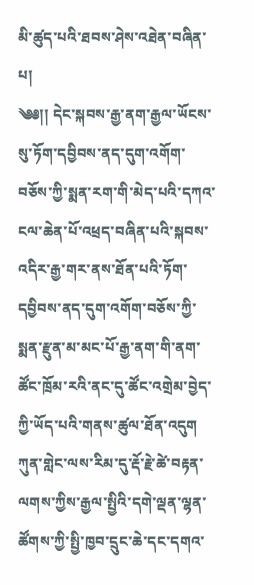མི་ཚུད་པའི་ཐབས་ཤེས་འཐེན་བཞིན་པ།
༄༅།། དེང་སྐབས་རྒྱ་ནག་རྒྱལ་ཡོངས་སུ་ཏོག་དབྱིབས་ནད་དུག་འགོག་བཅོས་ཀྱི་སྨན་རག་གི་མེད་པའི་དཀའ་ངལ་ཆེན་པོ་འཕྲད་བཞིན་པའི་སྐབས་འདིར་རྒྱ་གར་ནས་ཐོན་པའི་ཏོག་དབྱིབས་ནད་དུག་འགོག་བཅོས་ཀྱི་སྨན་རྫུན་མ་མང་པོ་རྒྱ་ནག་གི་ནག་ཚོང་ཁྲོམ་རའི་ནང་དུ་ཚོང་འགྲེམ་བྱེད་ཀྱི་ཡོད་པའི་གནས་ཚུལ་ཐོན་འདུག
ཀུན་གླེང་ལས་རིམ་དུ་རྡོ་རྗེ་ཚེ་བརྟན་ལགས་ཀྱིས་རྒྱལ་སྤྱིའི་དགེ་ལྡན་ལྷན་ཚོགས་ཀྱི་སྤྱི་ཁྱབ་དྲུང་ཆེ་དང་དགའ་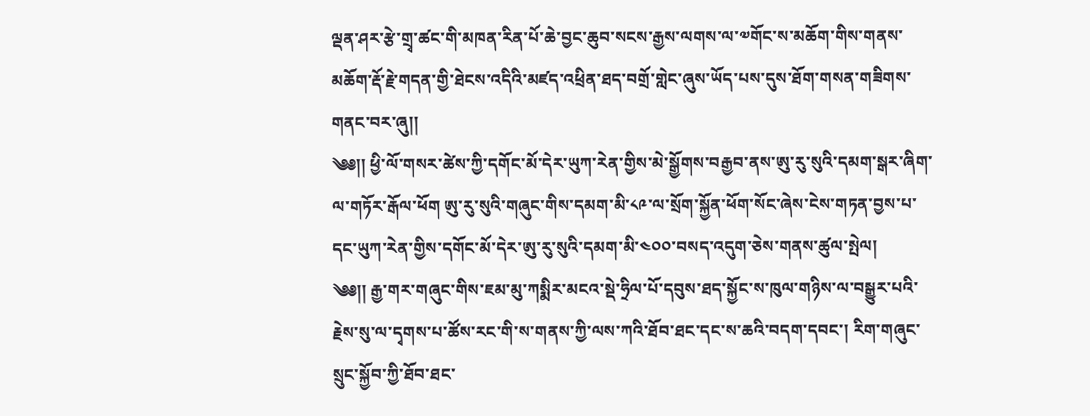ལྡན་ཤར་རྩེ་གྲྭ་ཚང་གི་མཁན་རིན་པོ་ཆེ་བྱང་ཆུབ་སངས་རྒྱས་ལགས་ལ་༧གོང་ས་མཆོག་གིས་གནས་མཆོག་རྡོ་རྗེ་གདན་གྱི་ཐེངས་འདིའི་མཛད་འཕྲིན་ཐད་བགྲོ་གླེང་ཞུས་ཡོད་པས་དུས་ཐོག་གསན་གཟིགས་གནང་བར་ཞུ།།
༄༅།། ཕྱི་ལོ་གསར་ཚེས་ཀྱི་དགོང་མོ་དེར་ཡུཀ་རེན་གྱིས་མེ་སྒྱོགས་བརྒྱབ་ནས་ཨུ་རུ་སུའི་དམག་སྒར་ཞིག་ལ་གཏོར་རྒོལ་ཕོག ཨུ་རུ་སུའི་གཞུང་གིས་དམག་མི་༨༩་ལ་སྲོག་སྐྱོན་ཕོག་སོང་ཞེས་ངེས་གཏན་བྱས་པ་དང་ཡུཀ་རེན་གྱིས་དགོང་མོ་དེར་ཨུ་རུ་སུའི་དམག་མི་༤༠༠་བསད་འདུག་ཅེས་གནས་ཚུལ་སྤེལ།
༄༅།། རྒྱ་གར་གཞུང་གིས་ཇམ་མུ་ཀསྨིར་མངའ་སྡེ་ཧྲིལ་པོ་དབུས་ཐད་སྐྱོང་ས་ཁུལ་གཉིས་ལ་བསྒྱུར་པའི་རྗེས་སུ་ལ་དྭགས་པ་ཚོས་རང་གི་ས་གནས་ཀྱི་ལས་ཀའི་ཐོབ་ཐང་དང་ས་ཆའི་བདག་དབང་། རིག་གཞུང་སྲུང་སྐྱོབ་ཀྱི་ཐོབ་ཐང་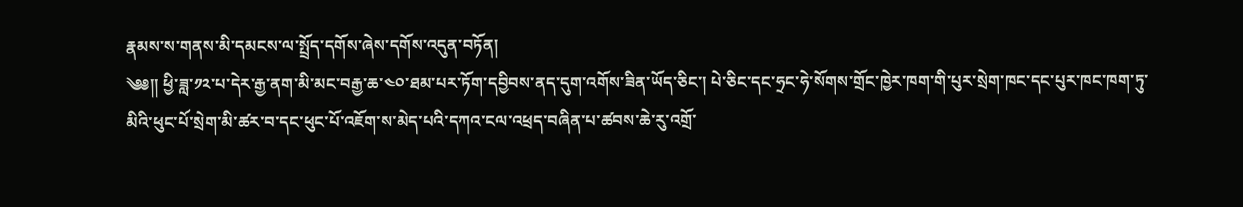རྣམས་ས་གནས་མི་དམངས་ལ་སྤྲོད་དགོས་ཞེས་དགོས་འདུན་བཏོན།
༄༅།། ཕྱི་ཟླ་༡༢་པ་དེར་རྒྱ་ནག་མི་མང་བརྒྱ་ཆ་༤༠་ཐམ་པར་ཏོག་དབྱིབས་ནད་དུག་འགོས་ཟིན་ཡོད་ཅིང་། པེ་ཅིང་དང་ཧྲང་ཧེ་སོགས་གྲོང་ཁྱེར་ཁག་གི་པུར་སྲེག་ཁང་དང་པུར་ཁང་ཁག་ཏུ་མིའི་ཕུང་པོ་སྲེག་མི་ཚར་བ་དང་ཕུང་པོ་འཇོག་ས་མེད་པའི་དཀའ་ངལ་འཕྲད་བཞིན་པ་ཚབས་ཆེ་རུ་འགྲོ་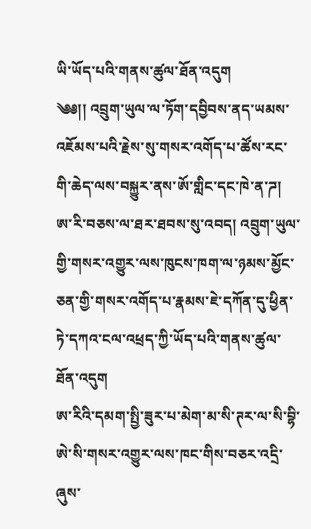ཡི་ཡོད་པའི་གནས་ཚུལ་ཐོན་འདུག
༄༅།། འབྲུག་ཡུལ་ལ་ཏོག་དབྱིབས་ནད་ཡམས་འཇོམས་པའི་རྗེས་སུ་གསར་འགོད་པ་ཚོས་རང་གི་ཆེད་ལས་བསྐྱུར་ནས་ཨོ་གླིང་དང་ཁེ་ན་ཌ། ཨ་རི་བཅས་ལ་ཐར་ཐབས་སུ་འབད། འབྲུག་ཡུལ་གྱི་གསར་འགྱུར་ལས་ཁུངས་ཁག་ལ་ཉམས་མྱོང་ཅན་གྱི་གསར་འགོད་པ་རྣམས་ཇེ་དཀོན་དུ་ཕྱིན་ཏེ་དཀའ་ངལ་འཕྲད་ཀྱི་ཡོད་པའི་གནས་ཚུལ་ཐོན་འདུག
ཨ་རིའི་དམག་སྤྱི་ཟུར་པ་མེག་མ་སི་ཊར་ལ་སི་བྷི་ཨེ་སི་གསར་འགྱུར་ལས་ཁང་གིས་བཅར་འདྲི་ཞུས་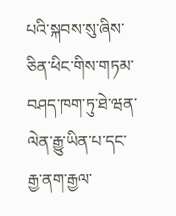པའི་སྐབས་སུ་ཞིས་ཅིན་ཕིང་གིས་གཏམ་བཤད་ཁག་ཏུ་ཐེ་ཝན་ལེན་རྒྱུ་ཡིན་པ་དང་རྒྱ་ནག་རྒྱལ་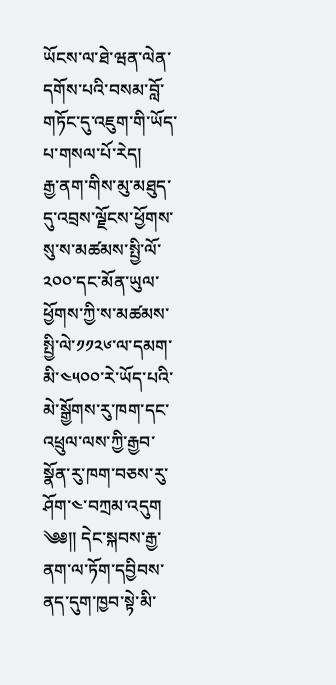ཡོངས་ལ་ཐེ་ཝན་ལེན་དགོས་པའི་བསམ་བློ་གཏོང་དུ་འཇུག་གི་ཡོད་པ་གསལ་པོ་རེད།
རྒྱ་ནག་གིས་མུ་མཐུད་དུ་འབྲས་ལྗོངས་ཕྱོགས་སུ་ས་མཚམས་སྤྱི་ལོ་༢༠༠་དང་མོན་ཡུལ་ཕྱོགས་ཀྱི་ས་མཚམས་སྤྱི་ལེ་༡༡༢༦་ལ་དམག་མི་༤༥༠༠་རེ་ཡོད་པའི་མེ་སྒྱོགས་རུ་ཁག་དང་འཕྲུལ་ལས་ཀྱི་རྒྱབ་སྣོན་རུ་ཁག་བཅས་རུ་ཤོག་༤་བཀྲམ་འདུག
༄༅།། དེང་སྐབས་རྒྱ་ནག་ལ་ཏོག་དབྱིབས་ནད་དུག་ཁྱབ་སྟེ་མི་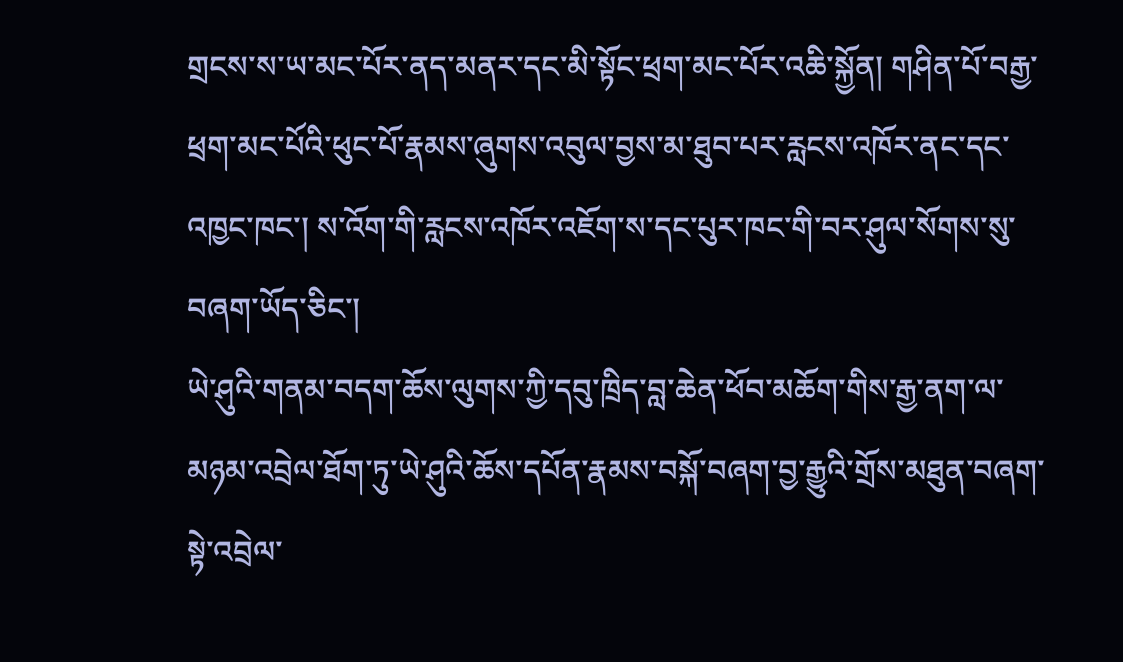གྲངས་ས་ཡ་མང་པོར་ནད་མནར་དང་མི་སྟོང་ཕྲག་མང་པོར་འཆི་སྐྱོན། གཤིན་པོ་བརྒྱ་ཕྲག་མང་པོའི་ཕུང་པོ་རྣམས་ཞུགས་འབུལ་བྱས་མ་ཐུབ་པར་རླངས་འཁོར་ནང་དང་འཁྱང་ཁང་། ས་འོག་གི་རླངས་འཁོར་འཇོག་ས་དང་པུར་ཁང་གི་བར་ཤུལ་སོགས་སུ་བཞག་ཡོད་ཅིང་།
ཡེ་ཤུའི་གནམ་བདག་ཆོས་ལུགས་ཀྱི་དབུ་ཁྲིད་བླ་ཆེན་ཕོབ་མཆོག་གིས་རྒྱ་ནག་ལ་མཉམ་འབྲེལ་ཐོག་ཏུ་ཡེ་ཤུའི་ཆོས་དཔོན་རྣམས་བསྐོ་བཞག་བྱ་རྒྱུའི་གྲོས་མཐུན་བཞག་སྟེ་འབྲེལ་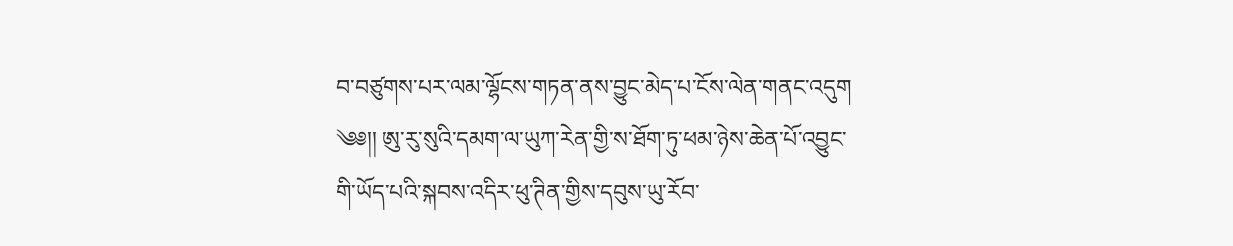བ་བཙུགས་པར་ལམ་ལྷོངས་གཏན་ནས་བྱུང་མེད་པ་ངོས་ལེན་གནང་འདུག
༄༅།། ཨུ་རུ་སུའི་དམག་ལ་ཡུཀ་རེན་གྱི་ས་ཐོག་ཏུ་ཕམ་ཉེས་ཆེན་པོ་འབྱུང་གི་ཡོད་པའི་སྐབས་འདིར་ཕུ་ཊིན་གྱིས་དབུས་ཡུ་རོབ་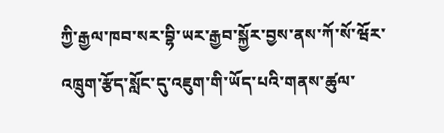ཀྱི་རྒྱལ་ཁབ་སར་བྷི་ཡར་རྒྱབ་སྐྱོར་བྱས་ནས་ཀོ་སོ་ཝོར་འཁྲུག་རྩོད་སློང་དུ་འཇུག་གི་ཡོད་པའི་གནས་ཚུལ་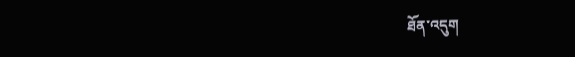ཐོན་འདུག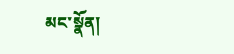མང་སྣོན།